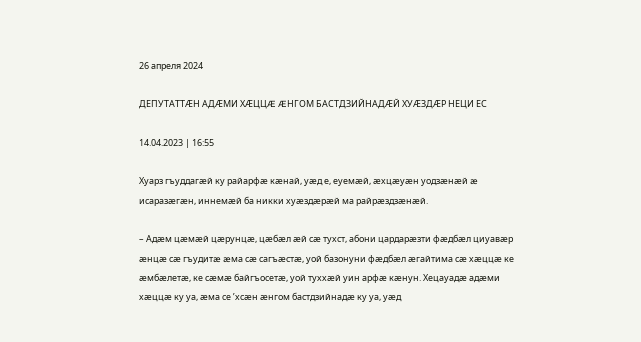26 апреля 2024

ДЕПУТАТТÆН АДÆМИ ХÆЦЦÆ ÆНГОМ БАСТДЗИЙНАДÆЙ ХУÆЗДÆР НЕЦИ ЕС

14.04.2023 | 16:55

Хуарз гъуддагæй ку райарфæ кæнай, уæд е, еуемæй, æхцæуæн уодзæнæй æ исаразæгæн, иннемæй ба никки хуæздæрæй ма райрæздзæнæй.

– Адæм цæмæй цæрунцæ, цæбæл æй сæ тухст, абони цардарæзти фæдбæл циуавæр æнцæ сæ гъудитæ æма сæ сагъæстæ, уой базонуни фæдбæл æгайтима сæ хæццæ ке æмбæлетæ, ке сæмæ байгъосетæ, уой туххæй уин арфæ кæнун. Хецауадæ адæми хæццæ ку уа, æма се ’хсæн æнгом бастдзийнадæ ку уа, уæд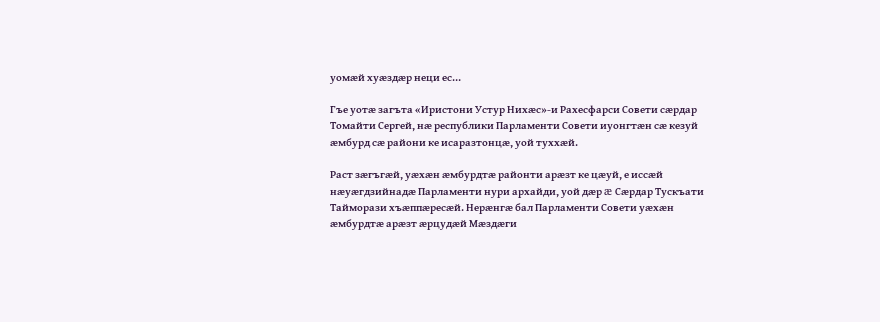уомæй хуæздæр неци ес…

Гъе уотæ загъта «Иристони Устур Нихæс»-и Рахесфарси Совети сæрдар Томайти Сергей, нæ республики Парламенти Совети иуонгтæн сæ кезуй æмбурд сæ райони ке исаразтонцæ, уой туххæй.

Раст зæгъгæй, уæхæн æмбурдтæ районти арæзт ке цæуй, е иссæй нæуæгдзийнадæ Парламенти нури архайди, уой дæр æ Сæрдар Тускъати Тайморази хъæппæресæй. Нерæнгæ бал Парламенти Совети уæхæн æмбурдтæ арæзт æрцудæй Мæздæги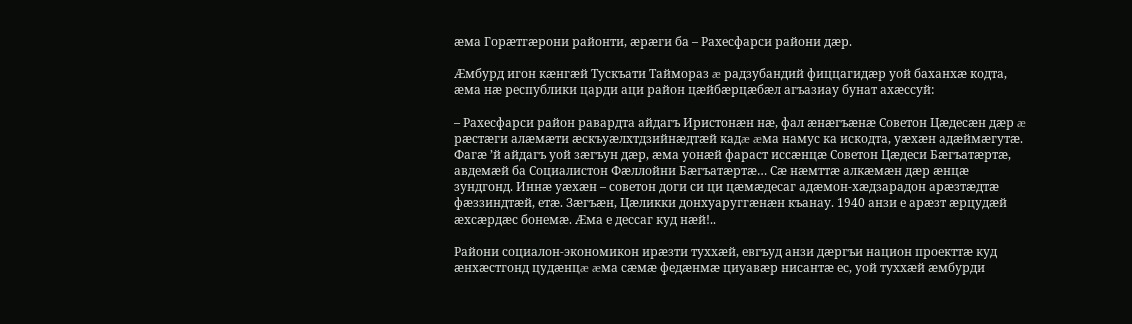æма Горæтгæрони районти, æрæги ба – Рахесфарси райони дæр.

Æмбурд игон кæнгæй Тускъати Таймораз æ радзубандий фиццагидæр уой баханхæ кодта, æма нæ республики царди аци район цæйбæрцæбæл агъазиау бунат ахæссуй:

– Рахесфарси район равардта айдагъ Иристонæн нæ, фал æнæгъæнæ Советон Цæдесæн дæр æ рæстæги алæмæти æскъуæлхтдзийнæдтæй кадæ æма намус ка искодта, уæхæн адæймæгутæ. Фагæ ’й айдагъ уой зæгъун дæр, æма уонæй фараст иссæнцæ Советон Цæдеси Бæгъатæртæ, авдемæй ба Социалистон Фæллойни Бæгъатæртæ… Сæ нæмттæ алкæмæн дæр æнцæ зундгонд. Иннæ уæхæн – советон доги си ци цæмæдесаг адæмон-хæдзарадон арæзтæдтæ фæззиндтæй, етæ. Зæгъæн, Цæликки донхуаруггæнæн къанау. 1940 анзи е арæзт æрцудæй æхсæрдæс бонемæ. Æма е дессаг куд нæй!..

Райони социалон-экономикон ирæзти туххæй, евгъуд анзи дæргъи национ проекттæ куд æнхæстгонд цудæнцæ æма сæмæ федæнмæ циуавæр нисантæ ес, уой туххæй æмбурди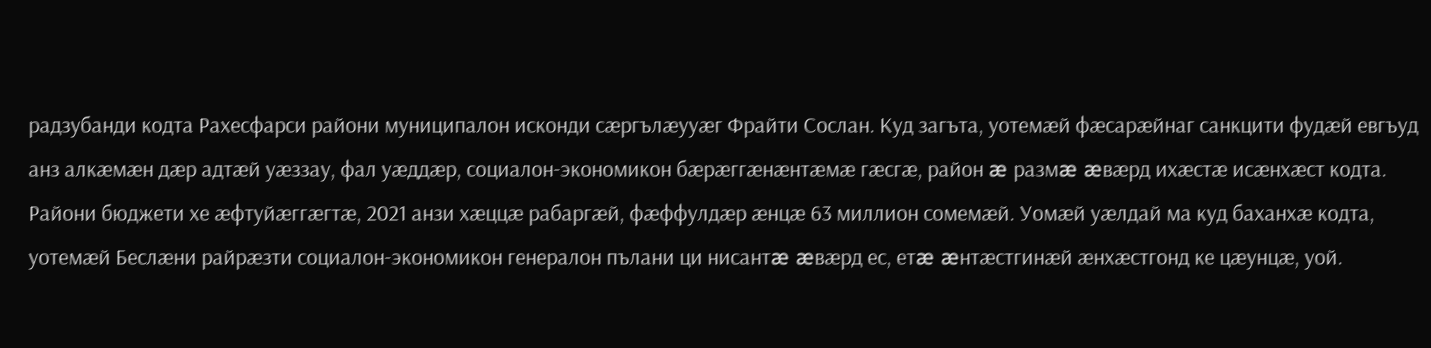радзубанди кодта Рахесфарси райони муниципалон исконди сæргълæууæг Фрайти Сослан. Куд загъта, уотемæй фæсарæйнаг санкцити фудæй евгъуд анз алкæмæн дæр адтæй уæззау, фал уæддæр, социалон-экономикон бæрæггæнæнтæмæ гæсгæ, район æ размæ æвæрд ихæстæ исæнхæст кодта. Райони бюджети хе æфтуйæггæгтæ, 2021 анзи хæццæ рабаргæй, фæффулдæр æнцæ 63 миллион сомемæй. Уомæй уæлдай ма куд баханхæ кодта, уотемæй Беслæни райрæзти социалон-экономикон генералон пълани ци нисантæ æвæрд ес, етæ æнтæстгинæй æнхæстгонд ке цæунцæ, уой.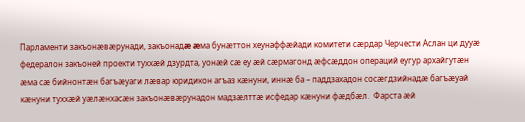Парламенти закъонæвæрунади, закъонадæ æма бунæттон хеунаффæйади комитети сæрдар Черчести Аслан ци дууæ федералон закъоней проекти туххæй дзурдта, уонæй сæ еу æй сæрмагонд æфсæддон операций еугур архайгутæн æма сæ бийнонтæн багъæуаги лæвар юридикон агъаз кæнуни, иннæ ба – паддзахадон сосæгдзийнадæ багъæуай кæнуни туххæй уæлæнхасæн закъонæвæрунадон мадзæлттæ исфедар кæнуни фæдбæл.  Фарста æй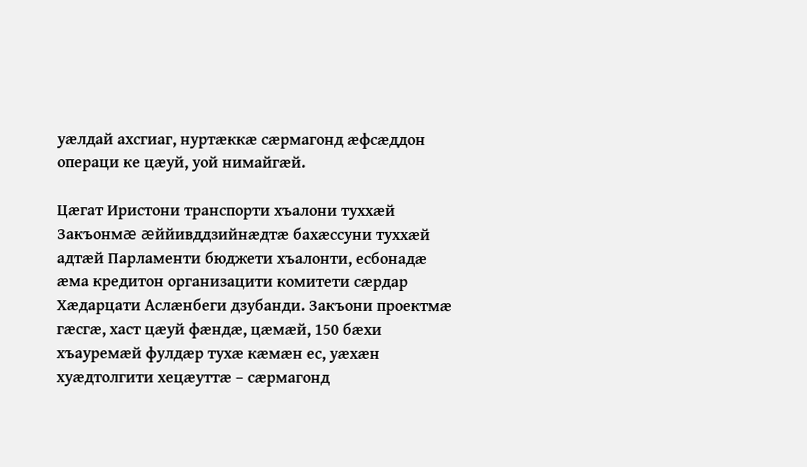уæлдай ахсгиаг, нуртæккæ сæрмагонд æфсæддон операци ке цæуй, уой нимайгæй.

Цæгат Иристони транспорти хъалони туххæй Закъонмæ æййивддзийнæдтæ бахæссуни туххæй адтæй Парламенти бюджети хъалонти, есбонадæ æма кредитон организацити комитети сæрдар Хæдарцати Аслæнбеги дзубанди. Закъони проектмæ гæсгæ, хаст цæуй фæндæ, цæмæй, 150 бæхи хъауремæй фулдæр тухæ кæмæн ес, уæхæн хуæдтолгити хецæуттæ – сæрмагонд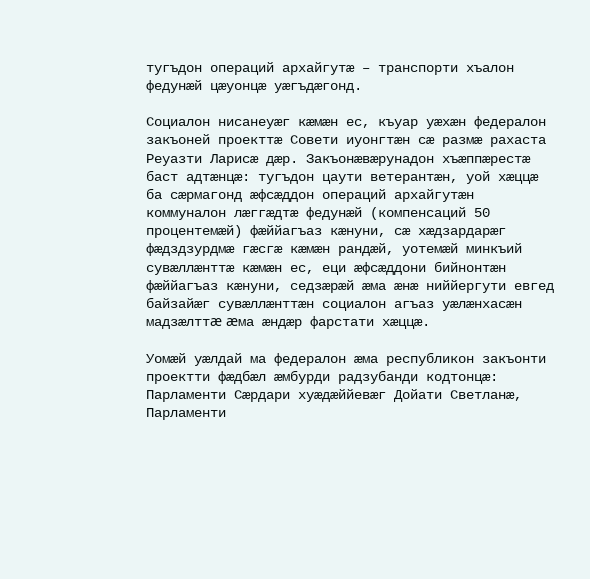тугъдон операций архайгутæ – транспорти хъалон федунæй цæуонцæ уæгъдæгонд.

Социалон нисанеуæг кæмæн ес, къуар уæхæн федералон закъоней проекттæ Совети иуонгтæн сæ размæ рахаста Реуазти Ларисæ дæр. Закъонæвæрунадон хъæппæрестæ баст адтæнцæ: тугъдон цаути ветерантæн, уой хæццæ ба сæрмагонд æфсæддон операций архайгутæн коммуналон лæггæдтæ федунæй (компенсаций 50 процентемæй) фæййагъаз кæнуни, сæ хæдзардарæг фæдздзурдмæ гæсгæ кæмæн рандæй, уотемæй минкъий сувæллæнттæ кæмæн ес, еци æфсæддони бийнонтæн фæййагъаз кæнуни, седзæрæй æма æнæ ниййергути евгед байзайæг сувæллæнттæн социалон агъаз уæлæнхасæн мадзæлттæ æма æндæр фарстати хæццæ.

Уомæй уæлдай ма федералон æма республикон закъонти проектти фæдбæл æмбурди радзубанди кодтонцæ: Парламенти Сæрдари хуæдæййевæг Дойати Светланæ, Парламенти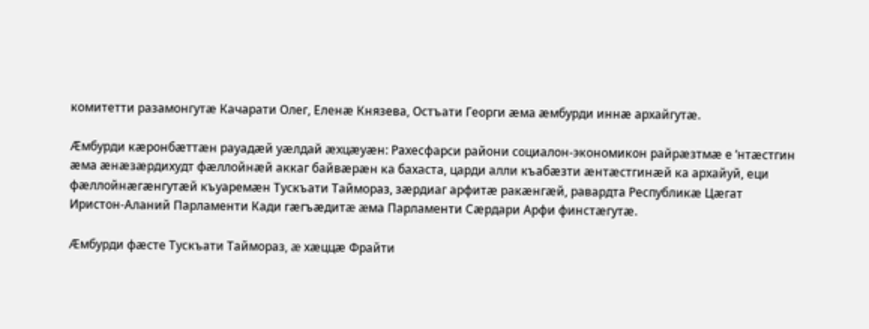комитетти разамонгутæ Качарати Олег, Еленæ Князева, Остъати Георги æма æмбурди иннæ архайгутæ.

Æмбурди кæронбæттæн рауадæй уæлдай æхцæуæн: Рахесфарси райони социалон-экономикон райрæзтмæ е ’нтæстгин æма æнæзæрдихудт фæллойнæй аккаг байвæрæн ка бахаста, царди алли къабæзти æнтæстгинæй ка архайуй, еци фæллойнæгæнгутæй къуаремæн Тускъати Таймораз, зæрдиаг арфитæ ракæнгæй, равардта Республикæ Цæгат Иристон-Аланий Парламенти Кади гæгъæдитæ æма Парламенти Сæрдари Арфи финстæгутæ.

Æмбурди фæсте Тускъати Таймораз, æ хæццæ Фрайти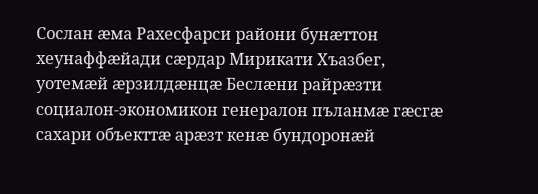Сослан æма Рахесфарси райони бунæттон хеунаффæйади сæрдар Мирикати Хъазбег, уотемæй æрзилдæнцæ Беслæни райрæзти социалон-экономикон генералон пъланмæ гæсгæ сахари объекттæ арæзт кенæ бундоронæй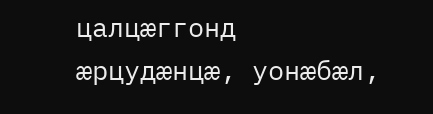цалцæггонд æрцудæнцæ, уонæбæл,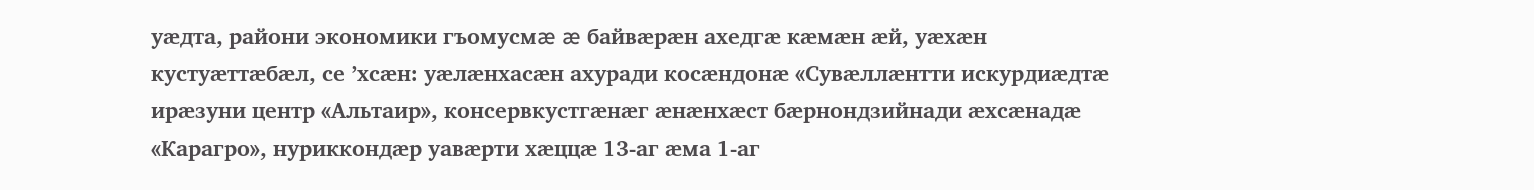уæдта, райони экономики гъомусмæ æ байвæрæн ахедгæ кæмæн æй, уæхæн кустуæттæбæл, се ’хсæн: уæлæнхасæн ахуради косæндонæ «Сувæллæнтти искурдиæдтæ ирæзуни центр «Альтаир», консервкустгæнæг æнæнхæст бæрнондзийнади æхсæнадæ «Карагро», нуриккондæр уавæрти хæццæ 13-аг æма 1-аг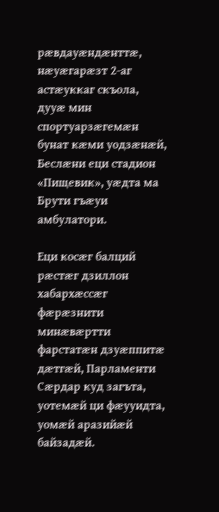рæвдауæндæнттæ, нæуæгарæзт 2-аг астæуккаг скъола, дууæ мин спортуарзæгемæн бунат кæми уодзæнæй, Беслæни еци стадион «Пищевик», уæдта ма Брути гъæуи амбулатори.

Еци косæг балций рæстæг дзиллон хабархæссæг фæрæзнити минæвæртти фарстатæн дзуæппитæ дæтгæй, Парламенти Сæрдар куд загъта, уотемæй ци фæууидта, уомæй аразийæй байзадæй.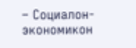– Социалон-экономикон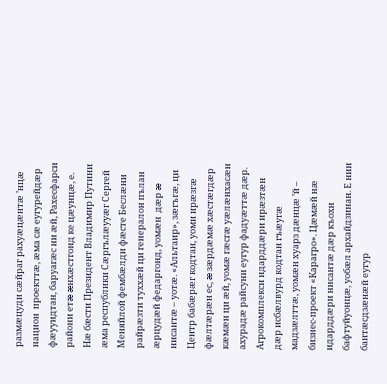размæцуди сæйраг рахуæцæнтæ ’нцæ национ  проекттæ, æма сæ еугурейдæр фæууидтан, баруагæс ни æй, Рахесфарси райони етæ æнхæстгонд ке цæунцæ, е. Нæ бæсти Президент Владимир Путини æма республики Сæргълæууæг Сергей Меняйлой фембæлди фæсте Беслæни райрæзти туххæй ци генералон пълан æрцудæй федаргонд, уомæн  дæр æ нисантæ – уотæ. «Альтаир», зæгъгæ, ци Центр бабæрæг кодтан, уоми ирæзгæ фæлтæрæн ес, æ зæрдæмæ хæстæгдæр кæмæн ци æй, уомæ гæсгæ уæлæнхасæн ахурадæ райсуни еугур фадуæттæ дæр. Агрокомплекси идарддæри ирæзтæн дæр исбæлвурд кодтан гъæугæ мадзæлттæ, уомæн хуарз дæнцæ ’й – бизнес-проект «Карагро». Цæмæй нæ идарддæри нисантæ дæр къохи бафтуйуонцæ, уобæл архайдзинан. Е нин бантæсдзæнæй еугур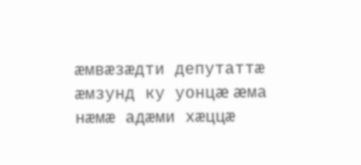æмвæзæдти депутаттæ æмзунд ку уонцæ æма нæмæ адæми хæццæ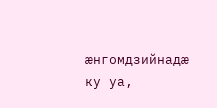æнгомдзийнадæ ку уа,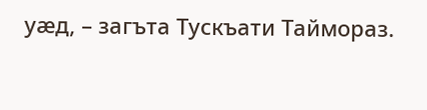уæд, – загъта Тускъати Таймораз.